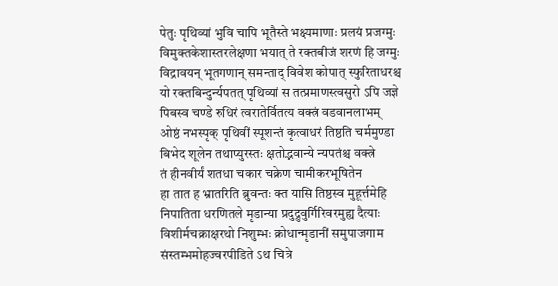पेतुः पृथिव्यां भुवि चापि भूतैस्ते भक्ष्यमाणाः प्रलयं प्रजग्मुः
विमुक्तकेशास्तरलेक्षणा भयात् ते रक्तबीजं शरणं हि जग्मुः
विद्रावयन् भूतगणान् समन्ताद् विवेश कोपात् स्फुरिताधरश्च
यो रक्तबिन्दुर्न्यपतत् पृथिव्यां स तत्प्रमाणस्त्वसुरो ऽपि जज्ञे
पिबस्व चण्डे रुधिरं त्वरातेर्वितत्य वक्त्रं वडवानलाभम्
ओष्ठं नभस्पृक् पृथिवीं स्पूशन्तं कृत्वाधरं तिष्ठति चर्ममुण्डा
बिभेद शूलेन तथाप्युरस्तः क्षतोद्भवान्ये न्यपतंश्च वक्त्रे
तं हीनवीर्यं शतधा चकार चक्रेण चामीकरभूषितेन
हा तात ह भ्रातरिति ब्रुवन्तः क्त यासि तिष्ठस्व मुहूर्त्तमेहि
निपातिता धरणितले मृडान्या प्रदुद्रुवुर्गिरिवरमुह्य दैत्याः
विशीर्मचक्राक्षरथो निशुम्भः क्रोधान्मृडानीं समुपाजगाम
संस्तम्भमोहज्वरपीडिते ऽथ चित्रे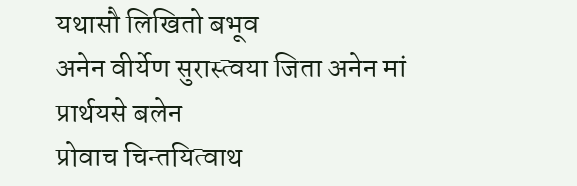यथासौ लिखितो बभूव
अनेन वीर्येण सुरास्त्वया जिता अनेन मां प्रार्थयसे बलेन
प्रोवाच चिन्तयित्वाथ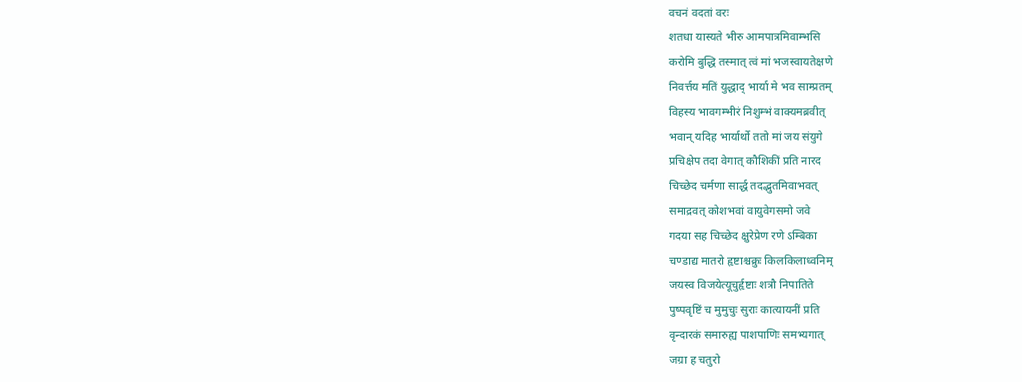वचनं वदतां वरः
शतधा यास्यते भीरु आमपात्रमिवाम्भसि
करोमि बुद्धि तस्मात् त्वं मां भजस्वायतेक्षणे
निवर्त्तय मतिं युद्धाद् भार्या मे भव साम्प्रतम्
विहस्य भावगम्भीरं निशुम्भं वाक्यमब्रवीत्
भवान् यदिह भार्यार्थो ततो मां जय संयुगे
प्रचिक्षेप तदा वेगात् कौशिकीं प्रति नारद
चिच्छेद चर्मणा सार्द्ध तदद्भुतमिवाभवत्
समाद्रवत् कोशभवां वायुवेगसमो जवे
गदया सह चिच्छेद क्षुरेप्रेण रणे ऽम्बिका
चण्डाद्य मातरो हृष्टाश्चक्रुः किलकिलाध्वनिम्
जयस्व विजयेत्यूचुर्हृष्टाः शत्रौ निपातिते
पुष्पवृष्टिं च मुमुचुः सुराः कात्यायनीं प्रति
वृन्दारकं समारुह्य पाशपाणिः समभ्यगात्
जग्रा ह चतुरो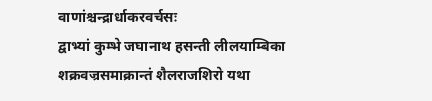वाणांश्चन्द्रार्धाकरवर्चसः
द्वाभ्यां कुम्भे जघानाथ हसन्ती लीलयाम्बिका
शक्रवज्रसमाक्रान्तं शैलराजशिरो यथा